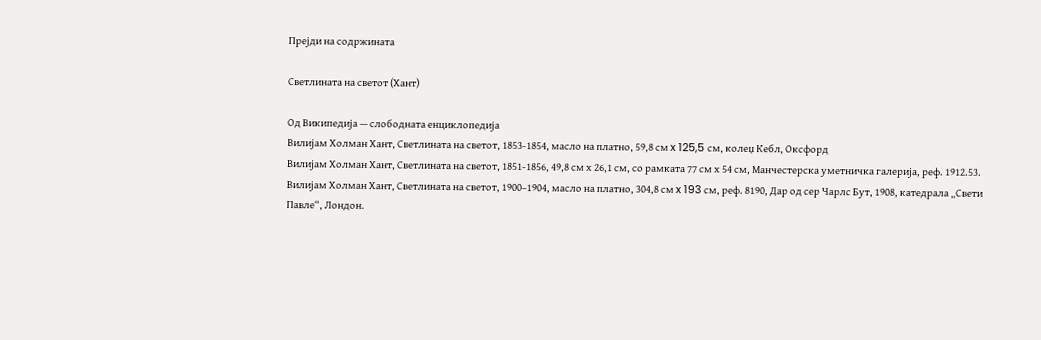Прејди на содржината

Светлината на светот (Хант)

Од Википедија — слободната енциклопедија
Вилијам Холман Хант, Светлината на светот, 1853-1854, масло на платно, 59,8 см x 125,5 см, колеџ Кебл, Оксфорд
Вилијам Холман Хант, Светлината на светот, 1851-1856, 49,8 см х 26,1 см, со рамката 77 см х 54 см, Манчестерска уметничка галерија, реф. 1912.53.
Вилијам Холман Хант, Светлината на светот, 1900–1904, масло на платно, 304,8 см x 193 см, реф. 8190, Дар од сер Чарлс Бут, 1908, катедрала „Свети Павле“, Лондон.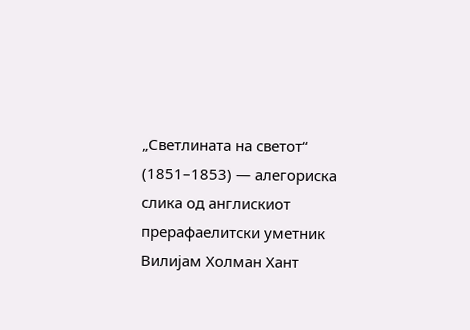„Светлината на светот“ (1851–1853) — алегориска слика од англискиот прерафаелитски уметник Вилијам Холман Хант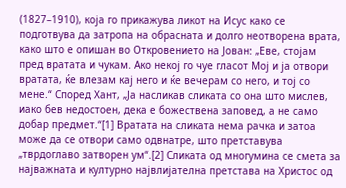(1827–1910), која го прикажува ликот на Исус како се подготвува да затропа на обрасната и долго неотворена врата, како што е опишан во Откровението на Јован: „Еве, стојам пред вратата и чукам. Ако некој го чуе гласот Мој и ја отвори вратата, ќе влезам кај него и ќе вечерам со него, и тој со мене.“ Според Хант, „Ја насликав сликата со она што мислев, иако бев недостоен, дека е божествена заповед, а не само добар предмет.“[1] Вратата на сликата нема рачка и затоа може да се отвори само одвнатре, што претставува „тврдоглаво затворен ум“.[2] Сликата од многумина се смета за најважната и културно највлијателна претстава на Христос од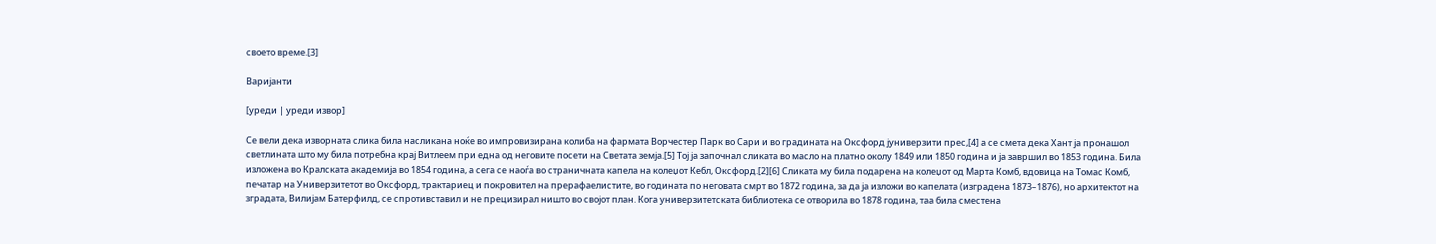своето време.[3]

Варијанти

[уреди | уреди извор]

Се вели дека изворната слика била насликана ноќе во импровизирана колиба на фармата Ворчестер Парк во Сари и во градината на Оксфорд јуниверзити прес,[4] а се смета дека Хант ја пронашол светлината што му била потребна крај Витлеем при една од неговите посети на Светата земја.[5] Тој ја започнал сликата во масло на платно околу 1849 или 1850 година и ја завршил во 1853 година. Била изложена во Кралската академија во 1854 година, а сега се наоѓа во страничната капела на колеџот Кебл, Оксфорд.[2][6] Сликата му била подарена на колеџот од Марта Комб, вдовица на Томас Комб, печатар на Универзитетот во Оксфорд, трактариец и покровител на прерафаелистите, во годината по неговата смрт во 1872 година, за да ја изложи во капелата (изградена 1873–1876), но архитектот на зградата, Вилијам Батерфилд, се спротивставил и не прецизирал ништо во својот план. Кога универзитетската библиотека се отворила во 1878 година, таа била сместена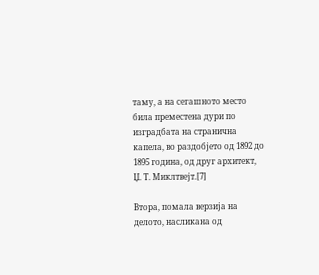таму, а на сегашното место била преместена дури по изградбата на странична капела, во раздобјето од 1892 до 1895 година, од друг архитект, Џ. Т. Миклтвејт.[7]

Втора, помала верзија на делото, насликана од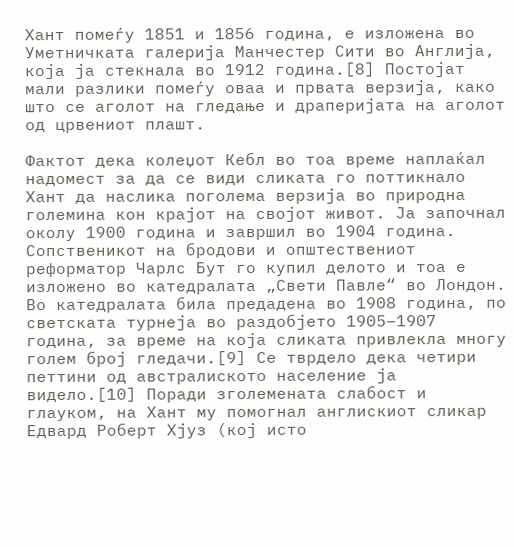Хант помеѓу 1851 и 1856 година, е изложена во Уметничката галерија Манчестер Сити во Англија, која ја стекнала во 1912 година.[8] Постојат мали разлики помеѓу оваа и првата верзија, како што се аголот на гледање и драперијата на аголот од црвениот плашт.

Фактот дека колеџот Кебл во тоа време наплаќал надомест за да се види сликата го поттикнало Хант да наслика поголема верзија во природна големина кон крајот на својот живот. Ја започнал околу 1900 година и завршил во 1904 година. Сопственикот на бродови и општествениот реформатор Чарлс Бут го купил делото и тоа е изложено во катедралата „Свети Павле“ во Лондон. Во катедралата била предадена во 1908 година, по светската турнеја во раздобјето 1905–1907 година, за време на која сликата привлекла многу голем број гледачи.[9] Се тврдело дека четири петтини од австралиското население ја видело.[10] Поради зголемената слабост и глауком, на Хант му помогнал англискиот сликар Едвард Роберт Хјуз (кој исто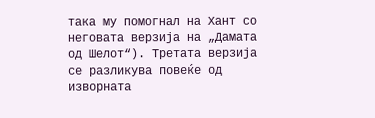така му помогнал на Хант со неговата верзија на „Дамата од Шелот“). Третата верзија се разликува повеќе од изворната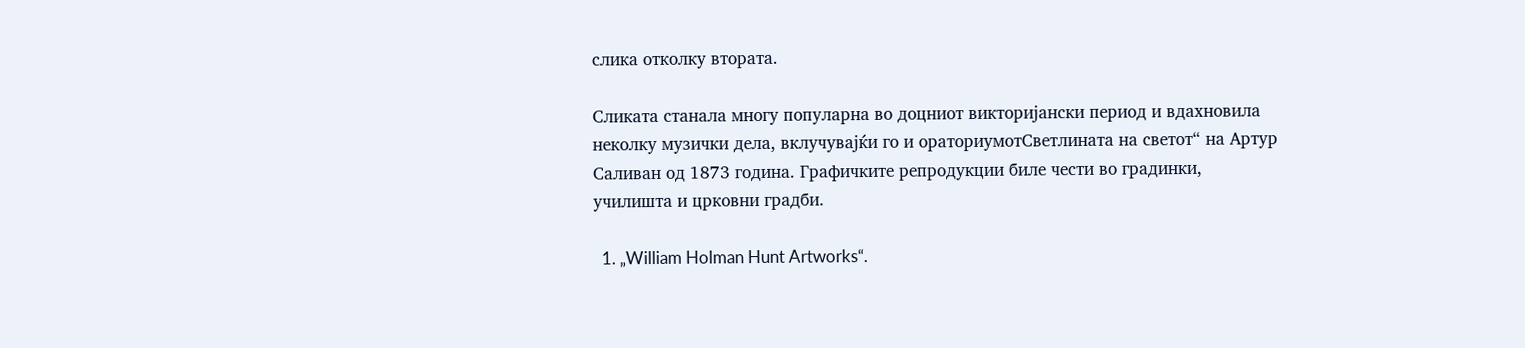слика отколку втората.

Сликата станала многу популарна во доцниот викторијански период и вдахновила неколку музички дела, вклучувајќи го и ораториумотСветлината на светот“ на Артур Саливан од 1873 година. Графичките репродукции биле чести во градинки, училишта и црковни градби.

  1. „William Holman Hunt Artworks“.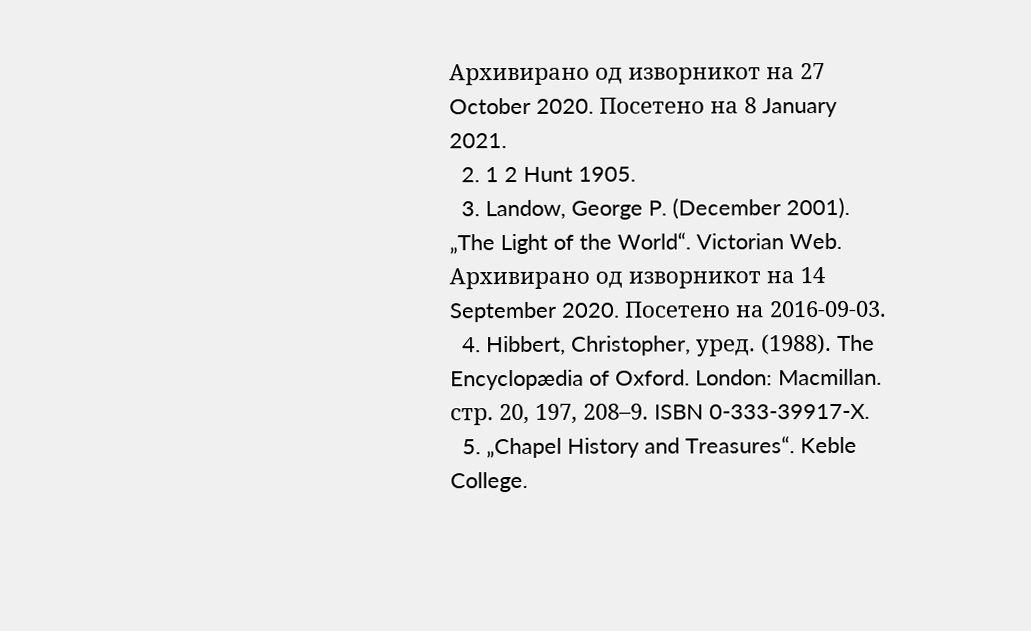Архивирано од изворникот на 27 October 2020. Посетено на 8 January 2021.
  2. 1 2 Hunt 1905.
  3. Landow, George P. (December 2001). „The Light of the World“. Victorian Web. Архивирано од изворникот на 14 September 2020. Посетено на 2016-09-03.
  4. Hibbert, Christopher, уред. (1988). The Encyclopædia of Oxford. London: Macmillan. стр. 20, 197, 208–9. ISBN 0-333-39917-X.
  5. „Chapel History and Treasures“. Keble College.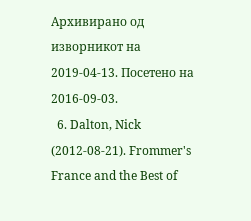Архивирано од изворникот на 2019-04-13. Посетено на 2016-09-03.
  6. Dalton, Nick (2012-08-21). Frommer's France and the Best of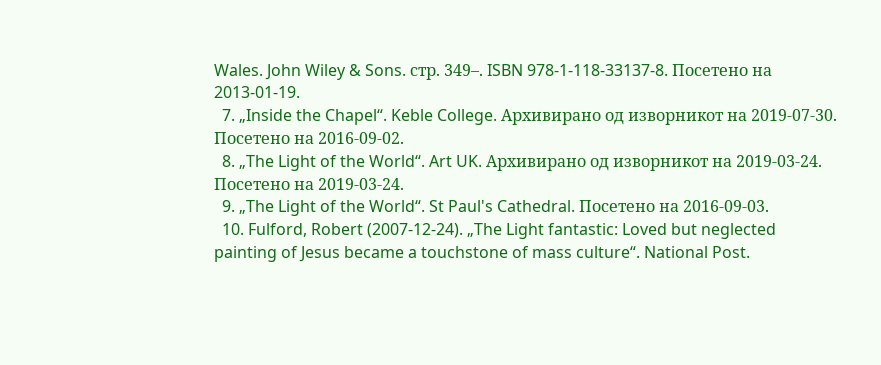Wales. John Wiley & Sons. стр. 349–. ISBN 978-1-118-33137-8. Посетено на 2013-01-19.
  7. „Inside the Chapel“. Keble College. Архивирано од изворникот на 2019-07-30. Посетено на 2016-09-02.
  8. „The Light of the World“. Art UK. Архивирано од изворникот на 2019-03-24. Посетено на 2019-03-24.
  9. „The Light of the World“. St Paul's Cathedral. Посетено на 2016-09-03.
  10. Fulford, Robert (2007-12-24). „The Light fantastic: Loved but neglected painting of Jesus became a touchstone of mass culture“. National Post.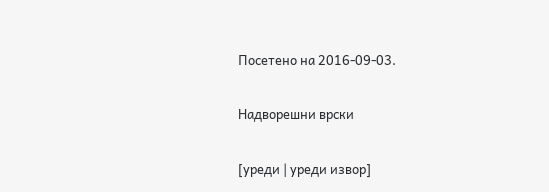Посетено на 2016-09-03.

Надворешни врски

[уреди | уреди извор]